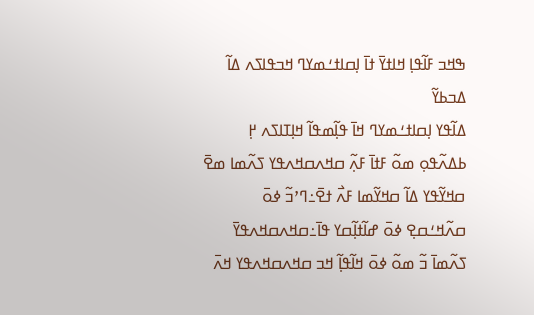ߒߞߏ ߓߊ߬ߟߊ߲ ߞߊߙߌ߫ ߙߊ߫ ߊ߲ߛߊߙߑߘߌߣ ߞߏߟߊߖߍ ߡߊ߬ ߡߏߕߌ߬
ߡߊ߬ߟߌ ߊ߲ߛߊߙߑߘߌߣ ߞߊ߫ ߟߊ߲߬ߘߟߊ߬ ߞߊ߲ߠߊߖߍ ߂߲ ߕߡߍ߬ߟߋ߲ ߘߋ߬ ߓߙߊ߫ ߓߍ߲߬ ߛߞߍߛߞߍߟߌ ߖߍ߬ߘߊ ߘߐ߫ ߛߞߌ߬ߟߌ ߡߊ߬ ߛߞߌ߬ߘߊ ߓߍ߯ ߙߐ߫߸ߣߴߏ߬ ߦߋ߫ ߛߍ߬ߞߑߛߐ߲ ߦߋ߫ ߝߊ߬ߙߊ߲߬ߛߌ ߟߊ߫߸ߛߞߍߛߞߍߟߌ߫ ߖߍ߬ߘߊ߫ ߏ߬ ߘߋ߬ ߦߋ߫ ߞߊ߬ߟߊ߲߬ ߞߏ ߛߞߍߛߞߍߟߌ ߞߍ߫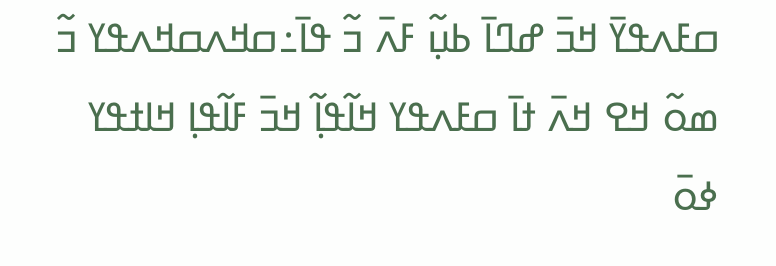ߛߓߍߟߌ߫ ߞߏ߫ ߝߣߊ߫ ߕߎ߲߬ ߓߍ߫ ߏ߬ ߟߊ߫߸ߛߞߍߛߞߍߟߌ ߏ߬ ߘߋ߬ ߞߐ ߞߍ߫ ߙߊ߫ ߛߓߍߟߌ ߞߊ߬ߟߊ߲߬ ߞߏ߫ ߓߊ߬ߟߊ߲ ߞߊߙߟߌ ߦߋ߫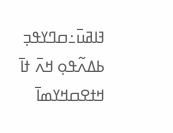ߔߊߥߎ߫߸ߛߣߌߟߏ߲ ߕߡߍ߬ߟߋ߲ ߞߍ߫ ߙߊ߫ ߞߙߐߛߞߌߘߊ߫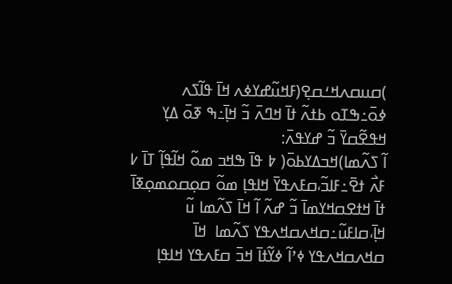)ߛߎߛߍߞߑߛߐ߲(ߓߞߎ߬ߝߌߦߍ ߞߊ߫ ߟߊ߬ߖߍ ߦߋ߫߸ߒߠߋ ߕߙߍ߬ ߙߊ߫ ߞߣߍ߫ ߏ߬ ߞߊ߲߫߸ߒ ߧߋ߫ ߡߌ߲ ߞߟߐ߬ߛߌ߫ ߏ߬ ߝߌߟߍ߫:
ߊ߬ ߖߍ߬ߘߊ)ߞߏߡߌߕߋ߫( ߈ ߟߊ߫ ߒߞߏ ߘߋ߬ ߞߊ߬ߟߊ߲߬ ߠߊ߫ ߇ ߓߍ߯ ߙߐ߫߸ߓߊߏ߬،ߛߓߍߟߌ߫ ߞߊߟߊ߲ ߘߋ߬ ߛߋ߲ߛߋߘߋ߲ߧߊ߫ ߙߊ߫ ߞߙߐߛߞߌߘߊ߫ ߏ߬ ߝߍ߬ ߊ߬ ߞߊ߫ ߖߍ߬ߘߊ ߎ߬ ߞߊ߲߫،ߛߊߓߎ߬߸ߛߞߍߛߞߍߟߌ ߖߍ߬ߘߊ  ߞߊ߫ ߛߞߍߛߞߍߟߌ ߦߴߊ߬ ߦߌ߬ߙߊ߫ ߞߏ߫ ߛߓߍߟߌ ߞߊߟߊ߲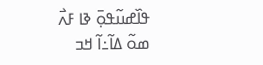ߟߊ߰ߝߎ߬ߟߋ߲߫ ߢߊ ߓߍ߯ ߘߋ߬ ߡߊ߬߸ߊ߬ ߞߏ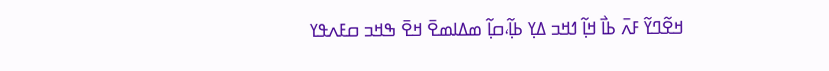ߞߐ߬ߣߌ߬ ߓߍ߫ ߕߊ߯ ߞߊ߲߬ ߗߞߏ ߡߌ߲ ߕߊ߲߬،ߛߊ߲߬ ߘߡߊߘߐ߫ ߞߐ߫ ߒߞߏ ߛߓߍߟߌ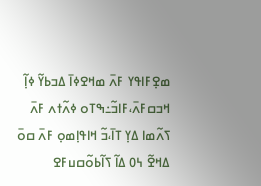ߘߐ߲ߓߊߟߌ ߓߍ߫ ߘߞߐߦߊ߫ ߡߏߕߌ߬ ߦߊ߲߬ ߞߏߛߓߍ߫،ߓߊߏ߬߸ߒߠߋ ߦߍ߬ߙߍ ߓߍ߫ ߖߍ߬ߘߊ ߡߌ߲ ߠߊ߫،ߏ߬ ߞߊߟߊ߲ߘߋ߲ ߓߍ߫ ߛߋ߫ ߡߞߐ߬ ߆߀ ߡߊ߬ ߖߊ߬ߕߋ߬ߛߎߓߐ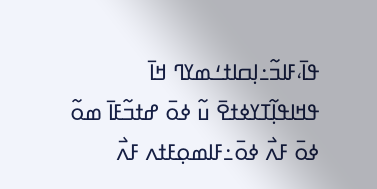ߟߊ߫،ߓߊߏ߬߸ߊ߲ߛߊߙߑߘߌߣ ߞߊ߫ ߟߞߊߟߊ߲߬ߠߌߦߙߐ߫ ߎ߬ ߦߋ߫ ߝߙߏ߬ߓߊ߫ ߘߋ߬ ߦߋ߫ ߓߍ߯ ߦߋ߫߸ߓߊߘߋ߲ߓߙߍ ߓߍ߯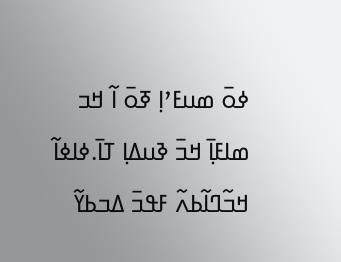ߦߋ߫ ߘߎߓߴߊ߲ ߧߋ߫ ߊ߬ ߞߏ ߘߊߓߊ߲߫ ߞߏ߫ ߢߎߡߊ߲ ߠߊ߫.ߦߊߦߊ߬ ߞߏ߬ߣߊ߬ߕߍ߬ ߓߟߏ߫ ߡߏߕߌ߬